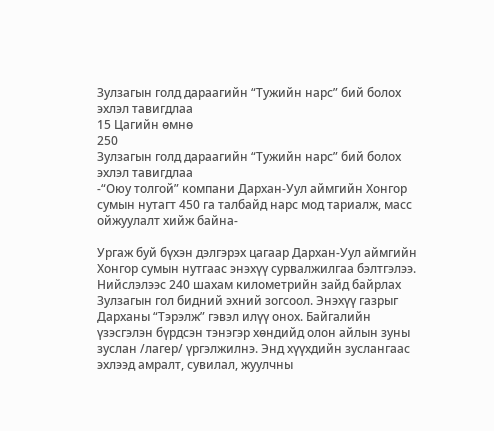Зулзагын голд дараагийн “Тужийн нарс” бий болох эхлэл тавигдлаа
15 Цагийн өмнө
250
Зулзагын голд дараагийн “Тужийн нарс” бий болох эхлэл тавигдлаа
-“Оюу толгой” компани Дархан-Уул аймгийн Хонгор сумын нутагт 450 га талбайд нарс мод тариалж, масс ойжуулалт хийж байна-

Ургаж буй бүхэн дэлгэрэх цагаар Дархан-Уул аймгийн Хонгор сумын нутгаас энэхүү сурвалжилгаа бэлтгэлээ. Нийслэлээс 240 шахам километрийн зайд байрлах Зулзагын гол бидний эхний зогсоол. Энэхүү газрыг Дарханы “Тэрэлж” гэвэл илүү онох. Байгалийн үзэсгэлэн бүрдсэн тэнэгэр хөндийд олон айлын зуны зуслан /лагер/ үргэлжилнэ. Энд хүүхдийн зуслангаас эхлээд амралт, сувилал, жуулчны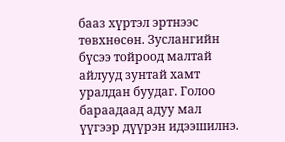бааз хүртэл эртнээс төвхнөсөн. Зуслангийн бүсээ тойроод малтай айлууд зунтай хамт уралдан буудаг. Голоо бараадаад адуу мал үүгээр дүүрэн идээшилнэ.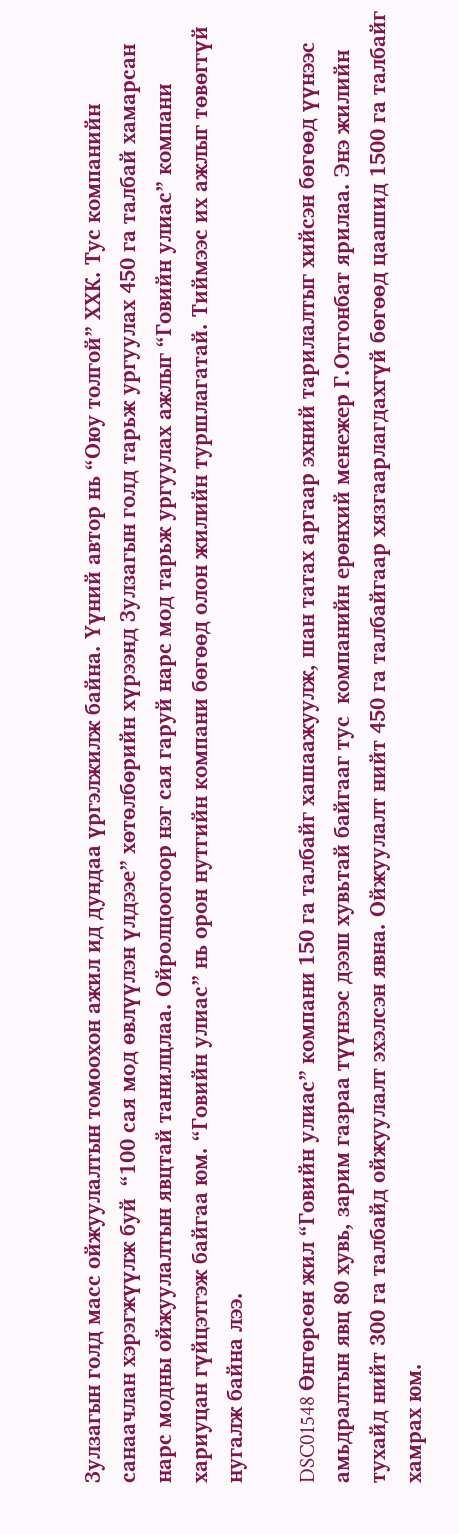Зулзагын голд масс ойжуулалтын томоохон ажил ид дундаа үргэлжилж байна. Үүний автор нь “Оюу толгой” ХХК. Тус компанийн санаачлан хэрэгжүүлж буй  “100 сая мод өвлүүлэн үлдээе” хөтөлбөрийн хүрээнд Зулзагын голд тарьж ургуулах 450 га талбай хамарсан нарс модны ойжуулалтын явцтай танилцлаа. Ойролцоогоор нэг сая гаруй нарс мод тарьж ургуулах ажлыг “Говийн улиас” компани хариуцан гүйцэтгэж байгаа юм. “Говийн улиас” нь орон нутгийн компани бөгөөд олон жилийн туршлагатай. Тиймээс их ажлыг төвөггүй нугалж байна лээ.

DSC01548 Өнгөрсөн жил “Говийн улиас” компани 150 га талбайг хашаажуулж, шан татах аргаар эхний тарилалтыг хийсэн бөгөөд үүнээс амьдралтын явц 80 хувь, зарим газраа түүнээс дээш хувьтай байгааг тус  компанийн ерөнхий менежер Г.Отгонбат ярилаа. Энэ жилийн тухайд нийт 300 га талбайд ойжуулалт эхэлсэн явна. Ойжуулалт нийт 450 га талбайгаар хязгаарлагдахгүй бөгөөд цаашид 1500 га талбайг хамрах юм.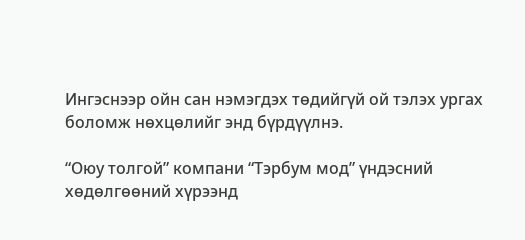Ингэснээр ойн сан нэмэгдэх төдийгүй ой тэлэх ургах боломж нөхцөлийг энд бүрдүүлнэ.

“Оюу толгой” компани “Тэрбум мод” үндэсний хөдөлгөөний хүрээнд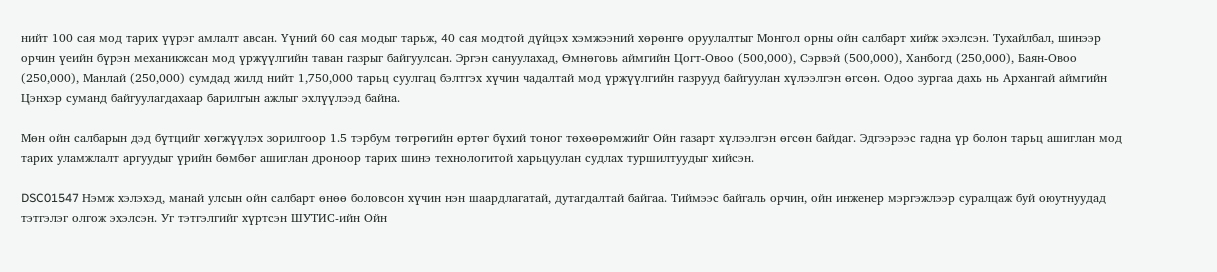нийт 100 сая мод тарих үүрэг амлалт авсан. Үүний 60 сая модыг тарьж, 40 сая модтой дүйцэх хэмжээний хөрөнгө оруулалтыг Монгол орны ойн салбарт хийж эхэлсэн. Тухайлбал, шинээр орчин үеийн бүрэн механикжсан мод үржүүлгийн таван газрыг байгуулсан. Эргэн сануулахад, Өмнөговь аймгийн Цогт-Овоо (500,000), Сэрвэй (500,000), Ханбогд (250,000), Баян-Овоо (250,000), Манлай (250,000) сумдад жилд нийт 1,750,000 тарьц суулгац бэлтгэх хүчин чадалтай мод үржүүлгийн газрууд байгуулан хүлээлгэн өгсөн. Одоо зургаа дахь нь Архангай аймгийн Цэнхэр суманд байгуулагдахаар барилгын ажлыг эхлүүлээд байна.

Мөн ойн салбарын дэд бүтцийг хөгжүүлэх зорилгоор 1.5 тэрбум төгрөгийн өртөг бүхий тоног төхөөрөмжийг Ойн газарт хүлээлгэн өгсөн байдаг. Эдгээрээс гадна үр болон тарьц ашиглан мод тарих уламжлалт аргуудыг үрийн бөмбөг ашиглан дроноор тарих шинэ технологитой харьцуулан судлах туршилтуудыг хийсэн.

DSC01547 Нэмж хэлэхэд, манай улсын ойн салбарт өнөө боловсон хүчин нэн шаардлагатай, дутагдалтай байгаа. Тиймээс байгаль орчин, ойн инженер мэргэжлээр суралцаж буй оюутнуудад тэтгэлэг олгож эхэлсэн. Уг тэтгэлгийг хүртсэн ШУТИС-ийн Ойн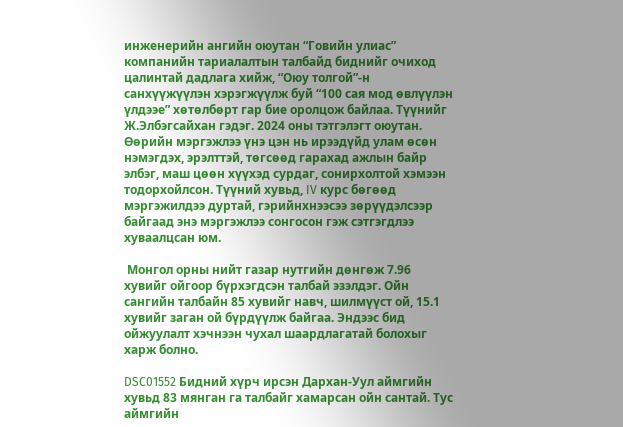инженерийн ангийн оюутан “Говийн улиас” компанийн тариалалтын талбайд биднийг очиход цалинтай дадлага хийж, “Оюу толгой”-н санхүүжүүлэн хэрэгжүүлж буй “100 сая мод өвлүүлэн үлдээе” хөтөлбөрт гар бие оролцож байлаа. Түүнийг Ж.Элбэгсайхан гэдэг. 2024 оны тэтгэлэгт оюутан. Өөрийн мэргэжлээ үнэ цэн нь ирээдүйд улам өсөн нэмэгдэх, эрэлттэй, төгсөөд гарахад ажлын байр элбэг, маш цөөн хүүхэд сурдаг, сонирхолтой хэмээн тодорхойлсон. Түүний хувьд, IV курс бөгөөд мэргэжилдээ дуртай, гэрийнхнээсээ зөрүүдэлсээр байгаад энэ мэргэжлээ сонгосон гэж сэтгэгдлээ хуваалцсан юм.

 Монгол орны нийт газар нутгийн дөнгөж 7.96 хувийг ойгоор бүрхэгдсэн талбай эзэлдэг. Ойн сангийн талбайн 85 хувийг навч, шилмүүст ой, 15.1 хувийг заган ой бүрдүүлж байгаа. Эндээс бид ойжуулалт хэчнээн чухал шаардлагатай болохыг харж болно.

DSC01552 Бидний хүрч ирсэн Дархан-Уул аймгийн хувьд 83 мянган га талбайг хамарсан ойн сантай. Тус аймгийн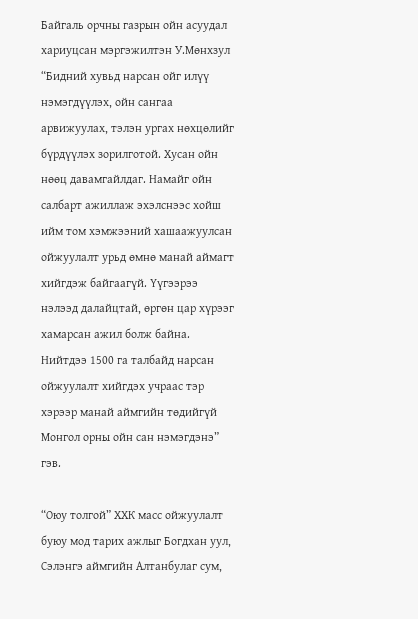Байгаль орчны газрын ойн асуудал хариуцсан мэргэжилтэн У.Мөнхзул “Бидний хувьд нарсан ойг илүү нэмэгдүүлэх, ойн сангаа арвижуулах, тэлэн ургах нөхцөлийг бүрдүүлэх зорилготой. Хусан ойн нөөц давамгайлдаг. Намайг ойн салбарт ажиллаж эхэлснээс хойш ийм том хэмжээний хашаажуулсан ойжуулалт урьд өмнө манай аймагт хийгдэж байгаагүй. Үүгээрээ нэлээд далайцтай, өргөн цар хүрээг хамарсан ажил болж байна. Нийтдээ 1500 га талбайд нарсан ойжуулалт хийгдэх учраас тэр хэрээр манай аймгийн төдийгүй Монгол орны ойн сан нэмэгдэнэ” гэв.

“Оюу толгой” ХХК масс ойжуулалт буюу мод тарих ажлыг Богдхан уул, Сэлэнгэ аймгийн Алтанбулаг сум,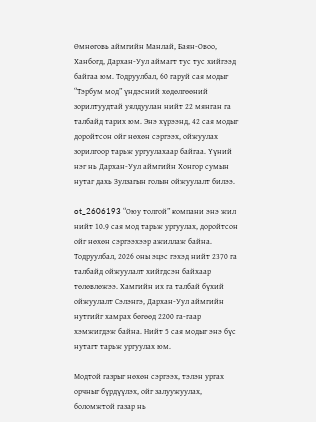Өмнөговь аймгийн Манлай, Баян-Овоо, Ханбогд, Дархан-Уул аймагт тус тус хийгээд байгаа юм. Тодруулбал, 60 гаруй сая модыг “Тэрбум мод” үндэсний хөдөлгөөний зорилтуудтай уялдуулан нийт 22 мянган га талбайд тарих юм. Энэ хүрээнд, 42 сая модыг доройтсон ойг нөхөн сэргээх, ойжуулах зорилгоор тарьж ургуулахаар байгаа. Үүний нэг нь Дархан-Уул аймгийн Хонгор сумын нутаг дахь Зулзагын голын ойжуулалт билээ.

ot_2606193 “Оюу толгой” компани энэ жил нийт 10.9 сая мод тарьж ургуулах, доройтсон ойг нөхөн сэргээхээр ажиллаж байна. Тодруулбал, 2026 оны эцэс гэхэд нийт 2370 га талбайд ойжуулалт хийгдсэн байхаар төлөвлөжээ. Хамгийн их га талбай бүхий ойжуулалт Сэлэнгэ, Дархан-Уул аймгийн нутгийг хамрах бөгөөд 2200 га-гаар хэмжигдэж байна. Нийт 5 сая модыг энэ бүс нутагт тарьж ургуулах юм.

Модтой газрыг нөхөн сэргээх, тэлэн ургах орчныг бүрдүүлэх, ойг залуужуулах, боломжтой газар нь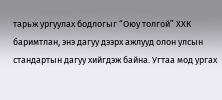тарьж ургуулах бодлогыг “Оюу толгой” ХХК баримтлан, энэ дагуу дээрх ажлууд олон улсын стандартын дагуу хийгдэж байна. Угтаа мод ургах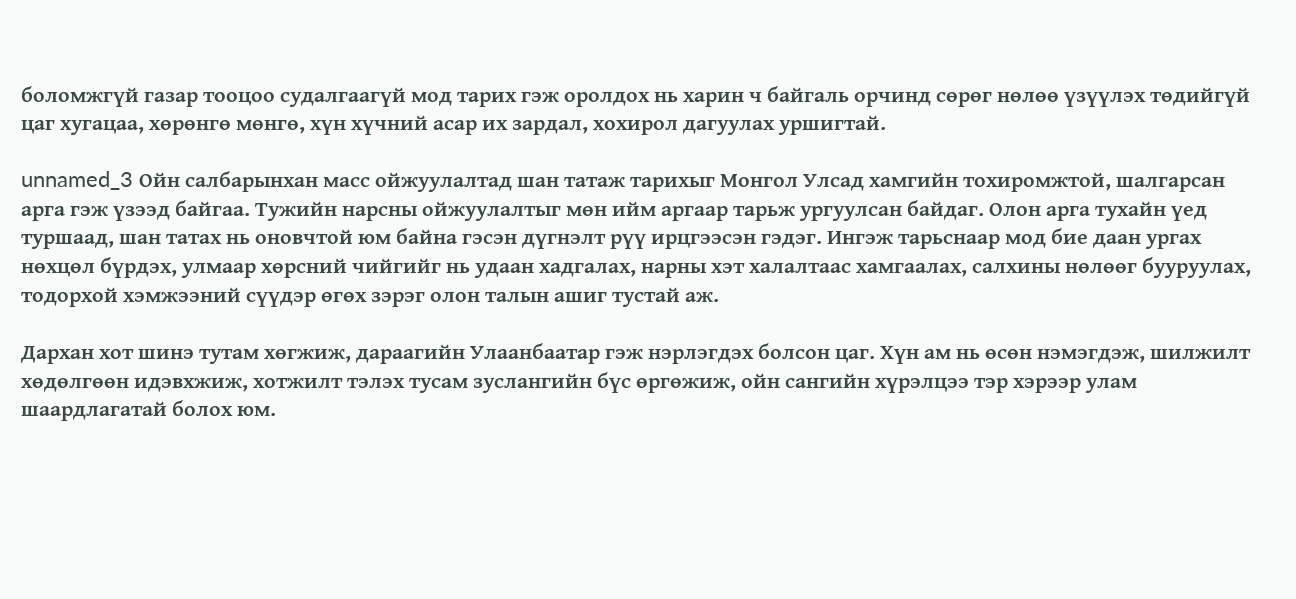боломжгүй газар тооцоо судалгаагүй мод тарих гэж оролдох нь харин ч байгаль орчинд сөрөг нөлөө үзүүлэх төдийгүй цаг хугацаа, хөрөнгө мөнгө, хүн хүчний асар их зардал, хохирол дагуулах уршигтай.

unnamed_3 Ойн салбарынхан масс ойжуулалтад шан татаж тарихыг Монгол Улсад хамгийн тохиромжтой, шалгарсан арга гэж үзээд байгаа. Тужийн нарсны ойжуулалтыг мөн ийм аргаар тарьж ургуулсан байдаг. Олон арга тухайн үед туршаад, шан татах нь оновчтой юм байна гэсэн дүгнэлт рүү ирцгээсэн гэдэг. Ингэж тарьснаар мод бие даан ургах нөхцөл бүрдэх, улмаар хөрсний чийгийг нь удаан хадгалах, нарны хэт халалтаас хамгаалах, салхины нөлөөг бууруулах, тодорхой хэмжээний сүүдэр өгөх зэрэг олон талын ашиг тустай аж.

Дархан хот шинэ тутам хөгжиж, дараагийн Улаанбаатар гэж нэрлэгдэх болсон цаг. Хүн ам нь өсөн нэмэгдэж, шилжилт хөдөлгөөн идэвхжиж, хотжилт тэлэх тусам зуслангийн бүс өргөжиж, ойн сангийн хүрэлцээ тэр хэрээр улам шаардлагатай болох юм.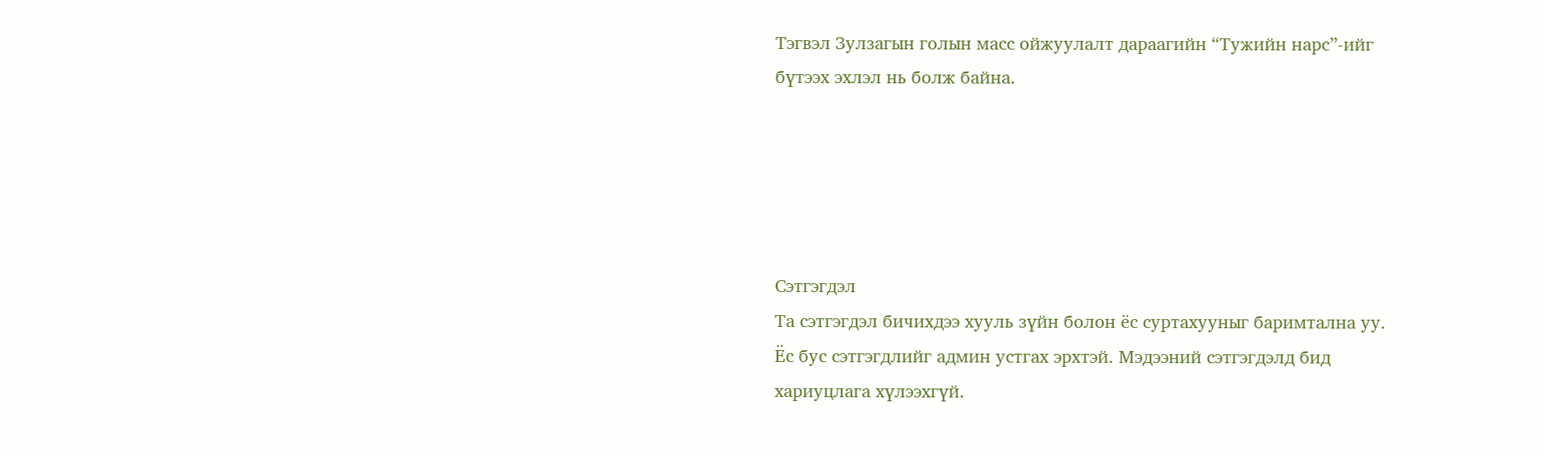Тэгвэл Зулзагын голын масс ойжуулалт дараагийн “Тужийн нарс”-ийг бүтээх эхлэл нь болж байна.





Сэтгэгдэл
Та сэтгэгдэл бичихдээ хууль зүйн болон ёс суртахууныг баримтална уу. Ёс бус сэтгэгдлийг админ устгах эрхтэй. Мэдээний сэтгэгдэлд бид хариуцлага хүлээхгүй.